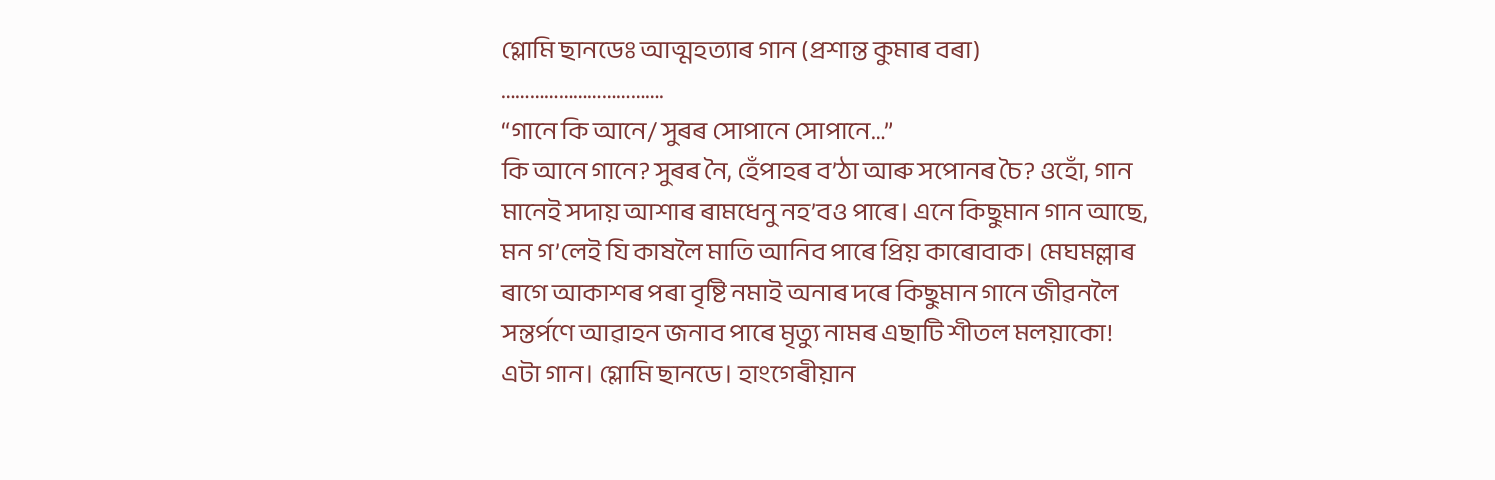গ্লোমি ছানডেঃ আত্মহত্যাৰ গান (প্ৰশান্ত কুমাৰ বৰা)
…………………………….
“গানে কি আনে/ সুৰৰ সোপানে সোপানে…”
কি আনে গানে? সুৰৰ নৈ, হেঁপাহৰ ব’ঠা আৰু সপোনৰ চৈ? ওহোঁ, গান মানেই সদায় আশাৰ ৰামধেনু নহ’বও পাৰে। এনে কিছুমান গান আছে, মন গ’লেই যি কাষলৈ মাতি আনিব পাৰে প্ৰিয় কাৰোবাক। মেঘমল্লাৰ ৰাগে আকাশৰ পৰা বৃষ্টি নমাই অনাৰ দৰে কিছুমান গানে জীৱনলৈ সন্তৰ্পণে আৱাহন জনাব পাৰে মৃত্যু নামৰ এছাটি শীতল মলয়াকো!
এটা গান। গ্লোমি ছানডে। হাংগেৰীয়ান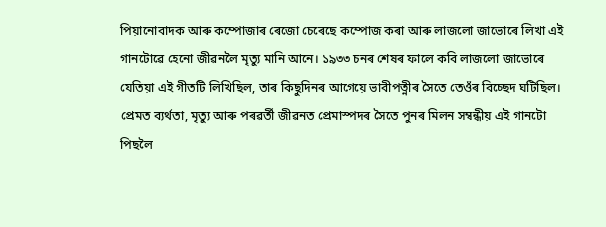পিয়ানোবাদক আৰু কম্পোজাৰ ৰেজো চেৰেছে কম্পোজ কৰা আৰু লাজলো জাভোৰে লিখা এই গানটোৱে হেনো জীৱনলৈ মৃত্যু মানি আনে। ১৯৩৩ চনৰ শেষৰ ফালে কবি লাজলো জাভোৰে যেতিয়া এই গীতটি লিখিছিল, তাৰ কিছুদিনৰ আগেয়ে ভাবীপত্নীৰ সৈতে তেওঁৰ বিচ্ছেদ ঘটিছিল। প্ৰেমত ব্যৰ্থতা, মৃত্যু আৰু পৰৱৰ্তী জীৱনত প্ৰেমাস্পদৰ সৈতে পুনৰ মিলন সম্বন্ধীয় এই গানটো পিছলৈ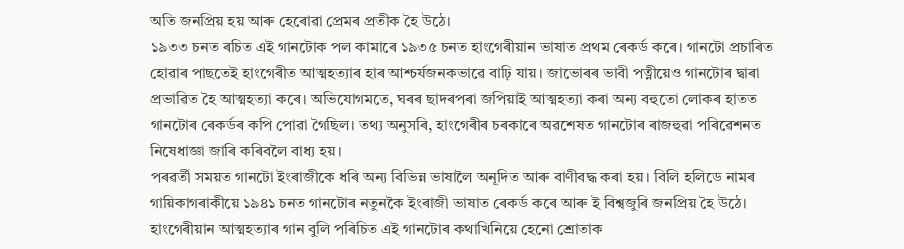অতি জনপ্ৰিয় হয় আৰু হেৰোৱা প্ৰেমৰ প্ৰতীক হৈ উঠে।
১৯৩৩ চনত ৰচিত এই গানটোক পল কামাৰে ১৯৩৫ চনত হাংগেৰীয়ান ভাষাত প্ৰথম ৰেকৰ্ড কৰে। গানটো প্ৰচাৰিত হোৱাৰ পাছতেই হাংগেৰীত আত্মহত্যাৰ হাৰ আশ্চৰ্যজনকভাৱে বাঢ়ি যায়। জাভোৰৰ ভাবী পত্নীয়েও গানটোৰ দ্বাৰা প্ৰভাৱিত হৈ আত্মহত্যা কৰে। অভিযোগমতে, ঘৰৰ ছাদৰপৰা জপিয়াই আত্মহত্যা কৰা অন্য বহুতো লোকৰ হাতত গানটোৰ ৰেকৰ্ডৰ কপি পোৱা গৈছিল। তথ্য অনুসৰি, হাংগেৰীৰ চৰকাৰে অৱশেষত গানটোৰ ৰাজহুৱা পৰিৱেশনত নিষেধাজ্ঞা জাৰি কৰিবলৈ বাধ্য হয়।
পৰৱৰ্তী সময়ত গানটো ইংৰাজীকে ধৰি অন্য বিভিন্ন ভাষালৈ অনূদিত আৰু বাণীবদ্ধ কৰা হয়। বিলি হলিডে নামৰ গায়িকাগৰাকীয়ে ১৯৪১ চনত গানটোৰ নতুনকৈ ইংৰাজী ভাষাত ৰেকৰ্ড কৰে আৰু ই বিশ্বজুৰি জনপ্ৰিয় হৈ উঠে।
হাংগেৰীয়ান আত্মহত্যাৰ গান বুলি পৰিচিত এই গানটোৰ কথাখিনিয়ে হেনো শ্ৰোতাক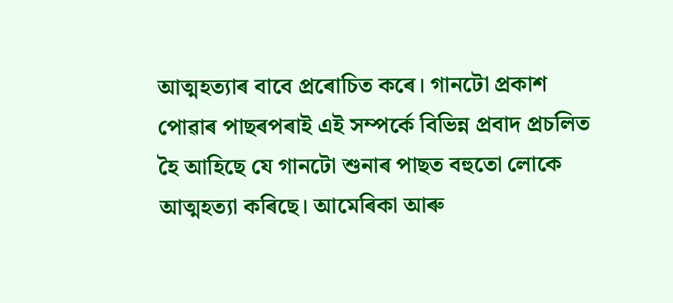আত্মহত্যাৰ বাবে প্ৰৰোচিত কৰে। গানটো প্ৰকাশ পোৱাৰ পাছৰপৰাই এই সম্পৰ্কে বিভিন্ন প্ৰবাদ প্ৰচলিত হৈ আহিছে যে গানটো শুনাৰ পাছত বহুতো লোকে আত্মহত্যা কৰিছে। আমেৰিকা আৰু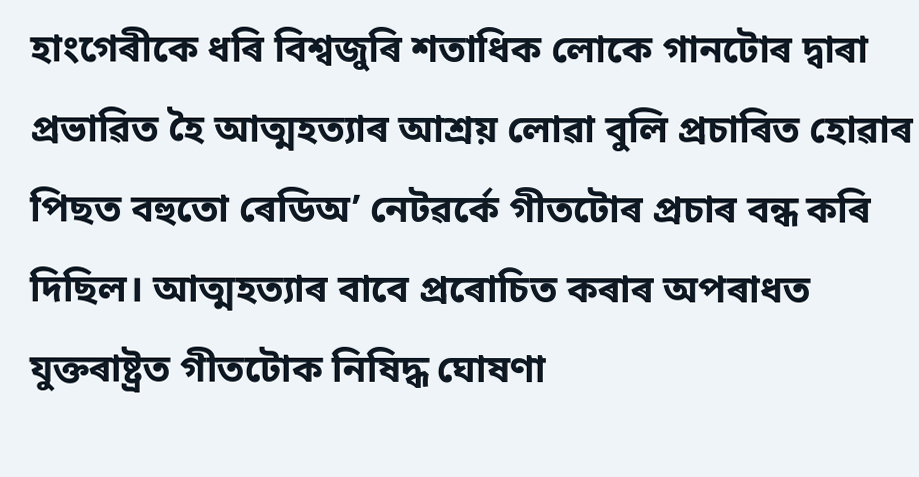হাংগেৰীকে ধৰি বিশ্বজুৰি শতাধিক লোকে গানটোৰ দ্বাৰা প্ৰভাৱিত হৈ আত্মহত্যাৰ আশ্ৰয় লোৱা বুলি প্ৰচাৰিত হোৱাৰ পিছত বহুতো ৰেডিঅ’ নেটৱৰ্কে গীতটোৰ প্ৰচাৰ বন্ধ কৰি দিছিল। আত্মহত্যাৰ বাবে প্ৰৰোচিত কৰাৰ অপৰাধত যুক্তৰাষ্ট্ৰত গীতটোক নিষিদ্ধ ঘোষণা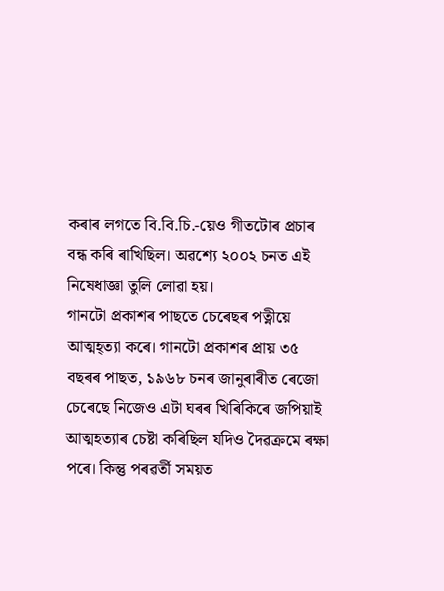কৰাৰ লগতে বি.বি.চি.-য়েও গীতটোৰ প্ৰচাৰ বন্ধ কৰি ৰাখিছিল। অৱশ্যে ২০০২ চনত এই নিষেধাজ্ঞা তুলি লোৱা হয়।
গানটো প্ৰকাশৰ পাছতে চেৰেছৰ পত্নীয়ে আত্মহ্ত্যা কৰে। গানটো প্ৰকাশৰ প্ৰায় ৩৫ বছৰৰ পাছত, ১৯৬৮ চনৰ জানুৰাৰীত ৰেজো চেৰেছে নিজেও এটা ঘৰৰ খিৰিকিৰে জপিয়াই আত্মহত্যাৰ চেষ্টা কৰিছিল যদিও দৈৱক্ৰমে ৰক্ষা পৰে। কিন্তু পৰৱৰ্তী সময়ত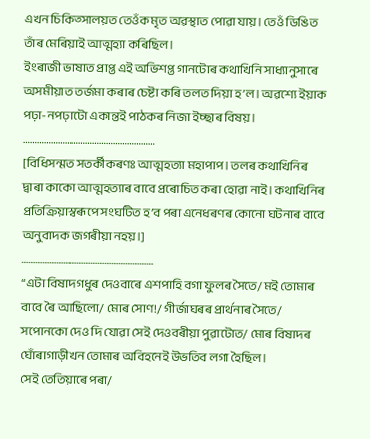এখন চিকিত্সালয়ত তেওঁক মৃত অৱস্থাত পোৱা যায়। তেওঁ ডিঙিত তাঁৰ মেৰিয়াই আত্মহ্যা কৰিছিল।
ইংৰাজী ভাষাত প্ৰাপ্ত এই অভিশপ্ত গানটোৰ কথাখিনি সাধ্যানুসাৰে অসমীয়াত তৰ্জমা কৰাৰ চেষ্টা কৰি তলত দিয়া হ’ল। অৱশ্যে ইয়াক পঢ়া-নপঢ়াটো একান্তই পাঠকৰ নিজা ইচ্ছাৰ বিষয়।
…………………………………………………
[বিধিসন্মত সতৰ্কীকৰণঃ আত্মহত্যা মহাপাপ। তলৰ কথাখিনিৰ দ্বাৰা কাকো আত্মহত্যাৰ বাবে প্ৰৰোচিত কৰা হোৱা নাই। কথাখিনিৰ প্ৰতিক্ৰিয়াস্বৰূপে সংঘটিত হ’ব পৰা এনেধৰণৰ কোনো ঘটনাৰ বাবে অনুবাদক জগৰীয়া নহয়।]
…………………………………………………
“এটা বিষাদগধুৰ দেওবাৰে এশপাহি বগা ফুলৰ সৈতে/ মই তোমাৰ বাবে ৰৈ আছিলো/ মোৰ সোণ!/ গীৰ্জাঘৰৰ প্ৰাৰ্থনাৰ সৈতে/ সপোনকো দেও দি যোৱা সেই দেওবৰীয়া পুৱাটোত/ মোৰ বিষাদৰ ঘোঁৰাগাড়ীখন তোমাৰ অবিহনেই উভতিব লগা হৈছিল।
সেই তেতিয়াৰে পৰা/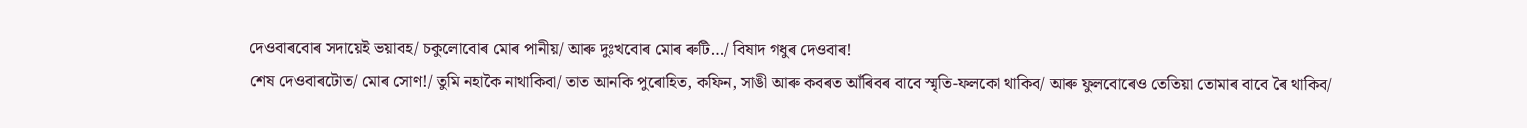দেওবাৰবোৰ সদায়েই ভয়াবহ/ চকুলোবোৰ মোৰ পানীয়/ আৰু দুঃখবোৰ মোৰ ৰুটি…/ বিষাদ গধুৰ দেওবাৰ!
শেষ দেওবাৰটোত/ মোৰ সোণ!/ তুমি নহাকৈ নাথাকিবা/ তাত আনকি পুৰোহিত, কফিন, সাঙী আৰু কবৰত আঁৰিবৰ বাবে স্মৃতি-ফলকো থাকিব/ আৰু ফুলবোৰেও তেতিয়া তোমাৰ বাবে ৰৈ থাকিব/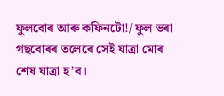ফুলবোৰ আৰু কফিনটো!/ ফুল ভৰা গছবোৰৰ তলেৰে সেই যাত্ৰা মোৰ শেষ যাত্ৰা হ’ব।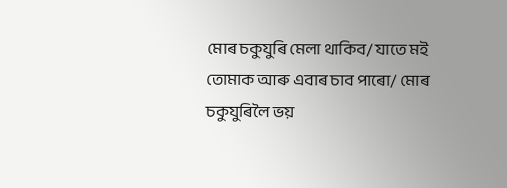মোৰ চকুযুৰি মেলা থাকিব/ যাতে মই তোমাক আৰু এবাৰ চাব পাৰো/ মোৰ চকুযুৰিলৈ ভয়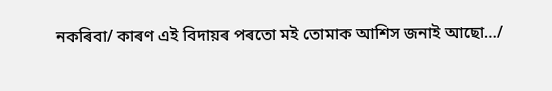নকৰিবা/ কাৰণ এই বিদায়ৰ পৰতো মই তোমাক আশিস জনাই আছো…/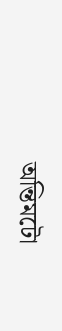অন্তিমটো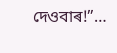দেওবাৰ!”…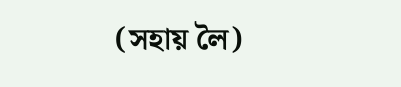(সহায় লৈ)